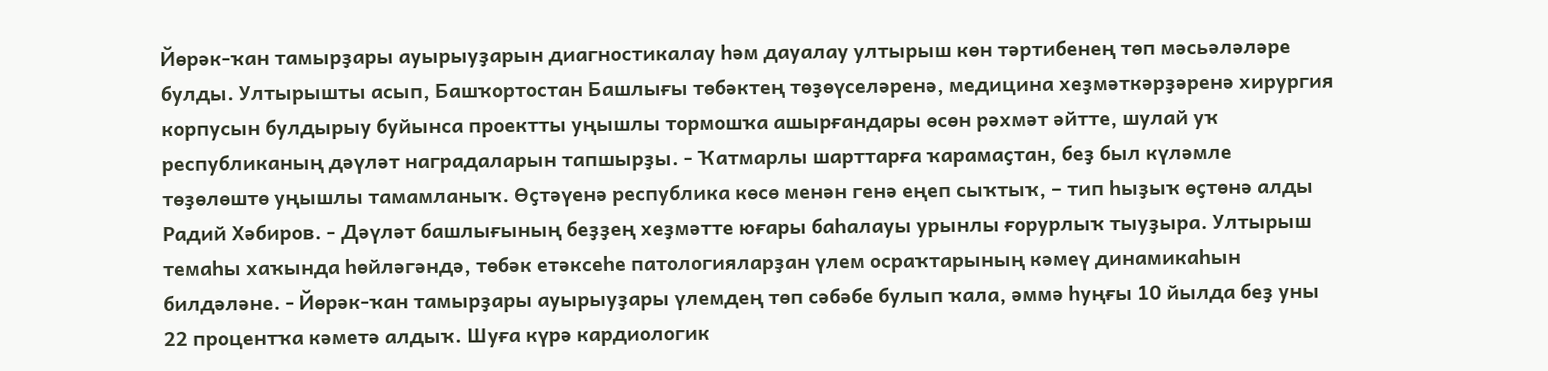Йөрәк-ҡан тамырҙары ауырыуҙарын диагностикалау һәм дауалау ултырыш көн тәртибенең төп мәсьәләләре булды. Ултырышты асып, Башҡортостан Башлығы төбәктең төҙөүселәренә, медицина хеҙмәткәрҙәренә хирургия корпусын булдырыу буйынса проектты уңышлы тормошҡа ашырғандары өсөн рәхмәт әйтте, шулай уҡ республиканың дәүләт наградаларын тапшырҙы. - Ҡатмарлы шарттарға ҡарамаҫтан, беҙ был күләмле төҙөлөштө уңышлы тамамланыҡ. Өҫтәүенә республика көсө менән генә еңеп сыҡтыҡ, – тип һыҙыҡ өҫтөнә алды Радий Хәбиров. - Дәүләт башлығының беҙҙең хеҙмәтте юғары баһалауы урынлы ғорурлыҡ тыуҙыра. Ултырыш темаһы хаҡында һөйләгәндә, төбәк етәксеһе патологияларҙан үлем осраҡтарының кәмеү динамикаһын билдәләне. - Йөрәк-ҡан тамырҙары ауырыуҙары үлемдең төп сәбәбе булып ҡала, әммә һуңғы 10 йылда беҙ уны 22 процентҡа кәметә алдыҡ. Шуға күрә кардиологик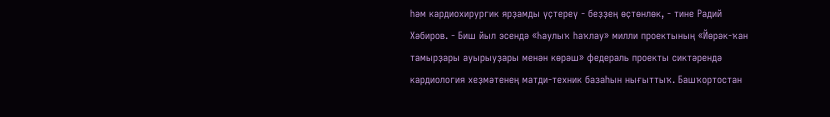һәм кардиохирургик ярҙамды үҫтереү - беҙҙең өҫтөнлөк, - тине Радий Хәбиров. - Биш йыл эсендә «Һаулыҡ һаҡлау» милли проектының «Йөрәк-ҡан тамырҙары ауырыуҙары менән көрәш» федераль проекты сиктәрендә кардиология хеҙмәтенең матди-техник базаһын нығыттыҡ. Башҡортостан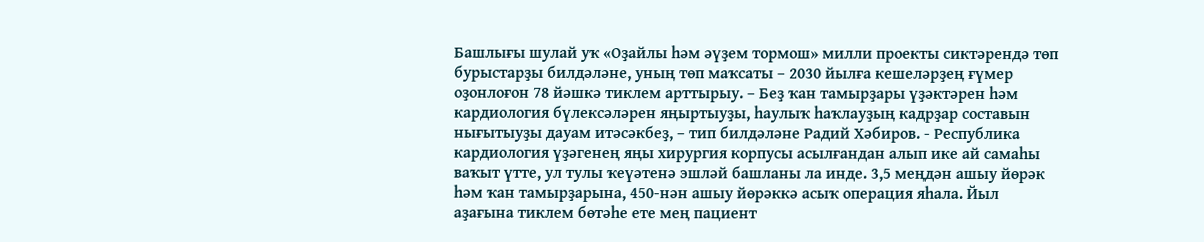Башлығы шулай уҡ «Оҙайлы һәм әүҙем тормош» милли проекты сиктәрендә төп бурыстарҙы билдәләне, уның төп маҡсаты – 2030 йылға кешеләрҙең ғүмер оҙонлоғон 78 йәшкә тиклем арттырыу. – Беҙ ҡан тамырҙары үҙәктәрен һәм кардиология бүлексәләрен яңыртыуҙы, һаулыҡ һаҡлауҙың кадрҙар составын нығытыуҙы дауам итәсәкбеҙ, – тип билдәләне Радий Хәбиров. - Республика кардиология үҙәгенең яңы хирургия корпусы асылғандан алып ике ай самаһы ваҡыт үтте, ул тулы ҡеүәтенә эшләй башланы ла инде. 3,5 меңдән ашыу йөрәк һәм ҡан тамырҙарына, 450-нән ашыу йөрәккә асыҡ операция яһала. Йыл аҙағына тиклем бөтәһе ете мең пациент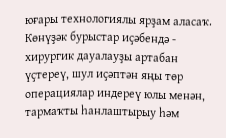юғары технологиялы ярҙам аласаҡ. Көнүҙәк бурыстар иҫәбендә - хирургик дауалауҙы артабан үҫтереү, шул иҫәптән яңы төр операциялар индереү юлы менән, тармаҡты һанлаштырыу һәм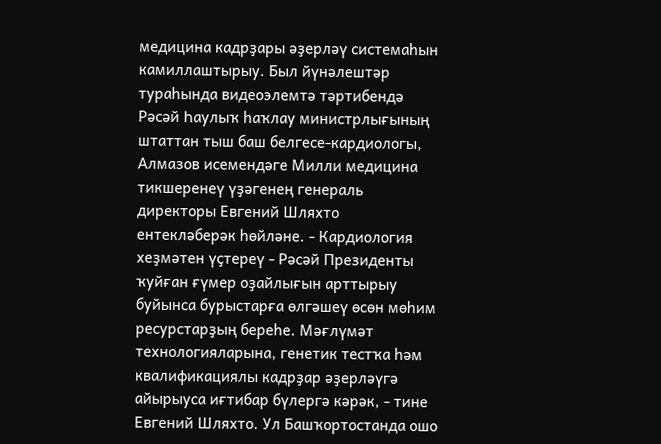медицина кадрҙары әҙерләү системаһын камиллаштырыу. Был йүнәлештәр тураһында видеоэлемтә тәртибендә Рәсәй Һаулыҡ һаҡлау министрлығының штаттан тыш баш белгесе-кардиологы, Алмазов исемендәге Милли медицина тикшеренеү үҙәгенең генераль директоры Евгений Шляхто ентекләберәк һөйләне. - Кардиология хеҙмәтен үҫтереү - Рәсәй Президенты ҡуйған ғүмер оҙайлығын арттырыу буйынса бурыстарға өлгәшеү өсөн мөһим ресурстарҙың береһе. Мәғлүмәт технологияларына, генетик тестҡа һәм квалификациялы кадрҙар әҙерләүгә айырыуса иғтибар бүлергә кәрәк, - тине Евгений Шляхто. Ул Башҡортостанда ошо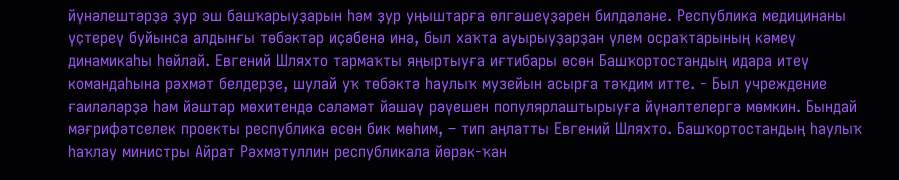йүнәлештәрҙә ҙур эш башҡарыуҙарын һәм ҙур уңыштарға өлгәшеүҙәрен билдәләне. Республика медицинаны үҫтереү буйынса алдынғы төбәктәр иҫәбенә инә, был хаҡта ауырыуҙарҙан үлем осраҡтарының кәмеү динамикаһы һөйләй. Евгений Шляхто тармаҡты яңыртыуға иғтибары өсөн Башҡортостандың идара итеү командаһына рәхмәт белдерҙе, шулай уҡ төбәктә һаулыҡ музейын асырға тәҡдим итте. - Был учреждение ғаиләләрҙә һәм йәштәр мөхитендә сәләмәт йәшәү рәүешен популярлаштырыуға йүнәлтелергә мөмкин. Бындай мәғрифәтселек проекты республика өсөн бик мөһим, – тип аңлатты Евгений Шляхто. Башҡортостандың һаулыҡ һаҡлау министры Айрат Рәхмәтуллин республикала йөрәк-ҡан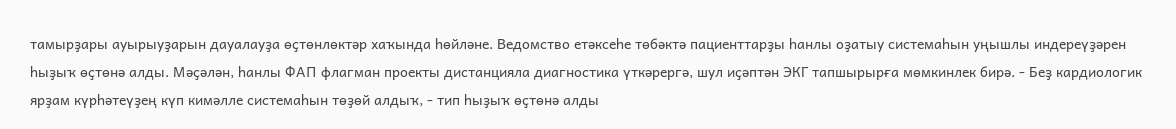тамырҙары ауырыуҙарын дауалауҙа өҫтөнлөктәр хаҡында һөйләне. Ведомство етәксеһе төбәктә пациенттарҙы һанлы оҙатыу системаһын уңышлы индереүҙәрен һыҙыҡ өҫтөнә алды. Мәҫәлән, һанлы ФАП флагман проекты дистанцияла диагностика үткәрергә, шул иҫәптән ЭКГ тапшырырға мөмкинлек бирә. - Беҙ кардиологик ярҙам күрһәтеүҙең күп кимәлле системаһын төҙөй алдыҡ, - тип һыҙыҡ өҫтөнә алды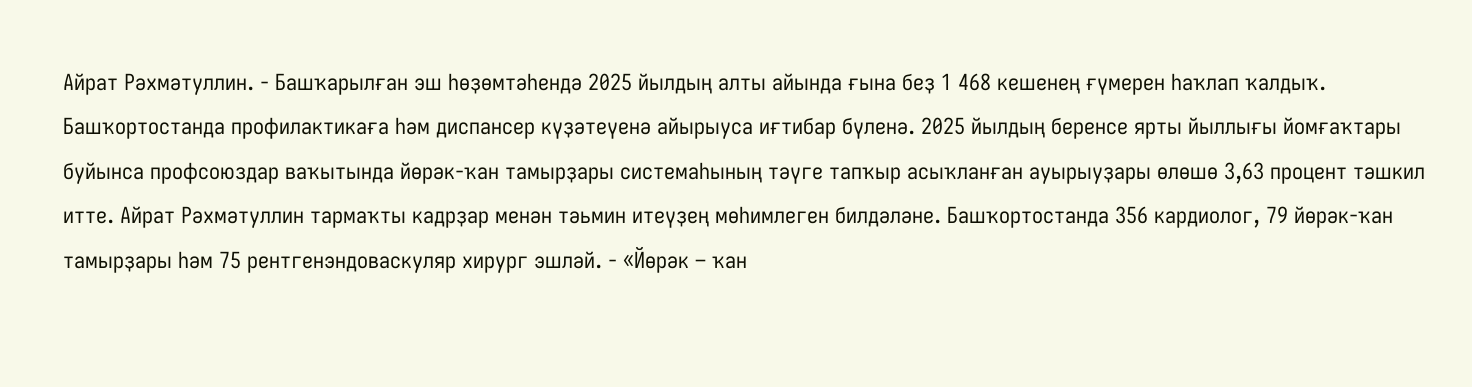Айрат Рәхмәтуллин. - Башҡарылған эш һөҙөмтәһендә 2025 йылдың алты айында ғына беҙ 1 468 кешенең ғүмерен һаҡлап ҡалдыҡ. Башҡортостанда профилактикаға һәм диспансер күҙәтеүенә айырыуса иғтибар бүленә. 2025 йылдың беренсе ярты йыллығы йомғаҡтары буйынса профсоюздар ваҡытында йөрәк-ҡан тамырҙары системаһының тәүге тапҡыр асыҡланған ауырыуҙары өлөшө 3,63 процент тәшкил итте. Айрат Рәхмәтуллин тармаҡты кадрҙар менән тәьмин итеүҙең мөһимлеген билдәләне. Башҡортостанда 356 кардиолог, 79 йөрәк-ҡан тамырҙары һәм 75 рентгенэндоваскуляр хирург эшләй. - «Йөрәк – ҡан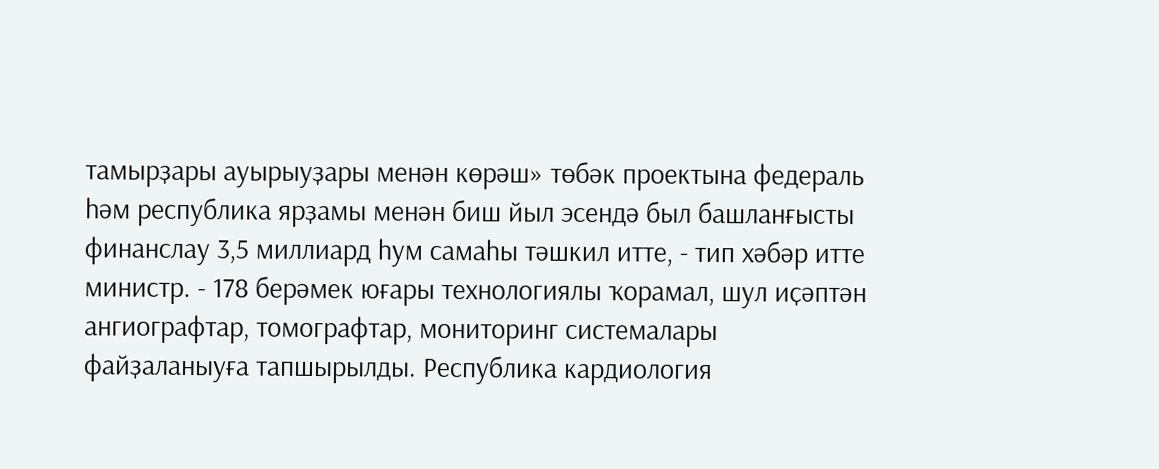тамырҙары ауырыуҙары менән көрәш» төбәк проектына федераль һәм республика ярҙамы менән биш йыл эсендә был башланғысты финанслау 3,5 миллиард һум самаһы тәшкил итте, - тип хәбәр итте министр. - 178 берәмек юғары технологиялы ҡорамал, шул иҫәптән ангиографтар, томографтар, мониторинг системалары файҙаланыуға тапшырылды. Республика кардиология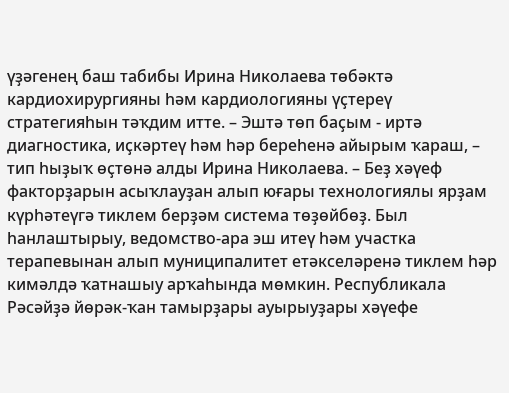үҙәгенең баш табибы Ирина Николаева төбәктә кардиохирургияны һәм кардиологияны үҫтереү стратегияһын тәҡдим итте. – Эштә төп баҫым - иртә диагностика, иҫкәртеү һәм һәр береһенә айырым ҡараш, – тип һыҙыҡ өҫтөнә алды Ирина Николаева. – Беҙ хәүеф факторҙарын асыҡлауҙан алып юғары технологиялы ярҙам күрһәтеүгә тиклем берҙәм система төҙөйбөҙ. Был һанлаштырыу, ведомство-ара эш итеү һәм участка терапевынан алып муниципалитет етәкселәренә тиклем һәр кимәлдә ҡатнашыу арҡаһында мөмкин. Республикала Рәсәйҙә йөрәк-ҡан тамырҙары ауырыуҙары хәүефе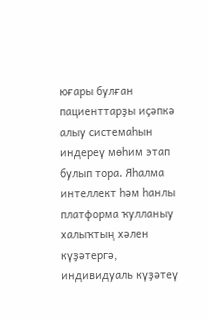юғары булған пациенттарҙы иҫәпкә алыу системаһын индереү мөһим этап булып тора. Яһалма интеллект һәм һанлы платформа ҡулланыу халыҡтың хәлен күҙәтергә, индивидуаль күҙәтеү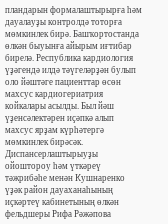пландарын формалаштырырға һәм дауалауҙы контролдә тоторға мөмкинлек бирә. Башҡортостанда өлкән быуынға айырым иғтибар бирелә. Республика кардиология үҙәгендә илдә тәүгеләрҙән булып оло йәштәге пациенттар өсөн махсус кардиогериатрия койкалары асылды. Был йәш үҙенсәлектәрен иҫәпкә алып махсус ярҙам күрһәтергә мөмкинлек бирәсәк. Диспансерлаштырыуҙы ойоштороу һәм үткәреү тәжрибәһе менән Кушнаренко үҙәк район дауаханаһының иҫкәртеү кабинетының өлкән фельдшеры Рифа Рәжәпова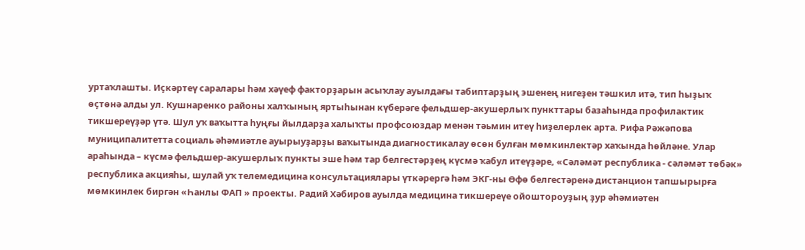уртаҡлашты. Иҫкәртеү саралары һәм хәүеф факторҙарын асыҡлау ауылдағы табиптарҙың эшенең нигеҙен тәшкил итә, тип һыҙыҡ өҫтөнә алды ул. Кушнаренко районы халҡының яртыһынан күберәге фельдшер-акушерлыҡ пункттары базаһында профилактик тикшереүҙәр үтә. Шул уҡ ваҡытта һуңғы йылдарҙа халыҡты профсоюздар менән тәьмин итеү һиҙелерлек арта. Рифа Рәжәпова муниципалитетта социаль әһәмиәтле ауырыуҙарҙы ваҡытында диагностикалау өсөн булған мөмкинлектәр хаҡында һөйләне. Улар араһында – күсмә фельдшер-акушерлыҡ пункты эше һәм тар белгестәрҙең күсмә ҡабул итеүҙәре, «Сәләмәт республика - сәләмәт төбәк» республика акцияһы, шулай уҡ телемедицина консультациялары үткәрергә һәм ЭКГ-ны Өфө белгестәренә дистанцион тапшырырға мөмкинлек биргән «Һанлы ФАП » проекты. Радий Хәбиров ауылда медицина тикшереүе ойоштороуҙың ҙур әһәмиәтен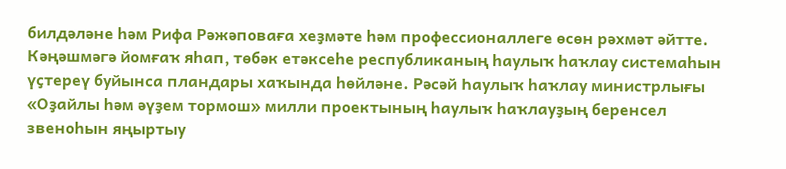билдәләне һәм Рифа Рәжәповаға хеҙмәте һәм профессионаллеге өсөн рәхмәт әйтте. Кәңәшмәгә йомғаҡ яһап, төбәк етәксеһе республиканың һаулыҡ һаҡлау системаһын үҫтереү буйынса пландары хаҡында һөйләне. Рәсәй Һаулыҡ һаҡлау министрлығы «Оҙайлы һәм әүҙем тормош» милли проектының һаулыҡ һаҡлауҙың беренсел звеноһын яңыртыу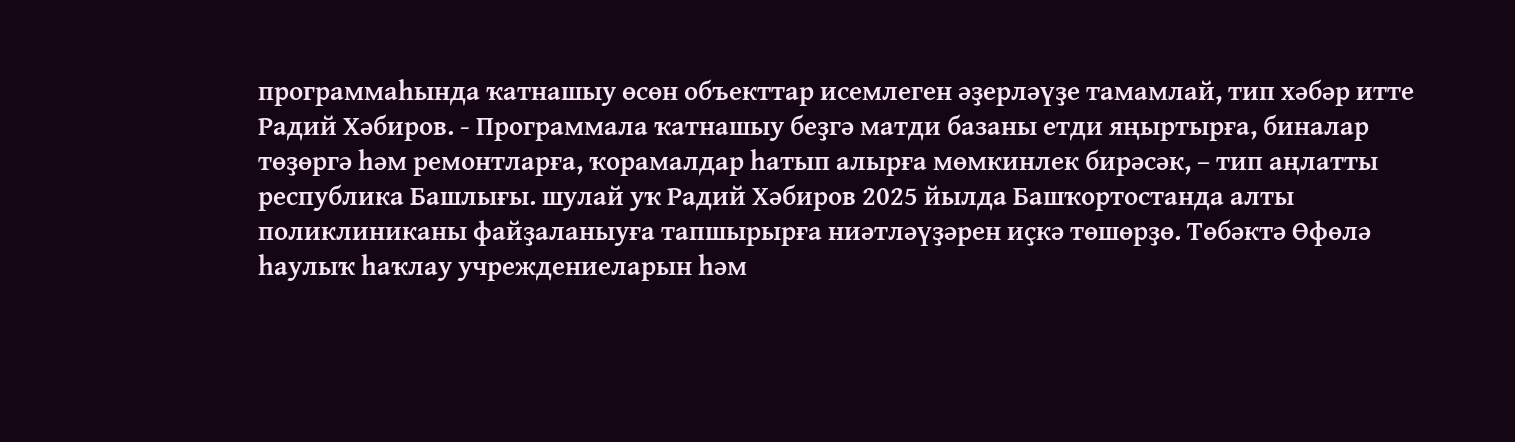программаһында ҡатнашыу өсөн объекттар исемлеген әҙерләүҙе тамамлай, тип хәбәр итте Радий Хәбиров. - Программала ҡатнашыу беҙгә матди базаны етди яңыртырға, биналар төҙөргә һәм ремонтларға, ҡорамалдар һатып алырға мөмкинлек бирәсәк, – тип аңлатты республика Башлығы. шулай уҡ Радий Хәбиров 2025 йылда Башҡортостанда алты поликлиниканы файҙаланыуға тапшырырға ниәтләүҙәрен иҫкә төшөрҙө. Төбәктә Өфөлә һаулыҡ һаҡлау учреждениеларын һәм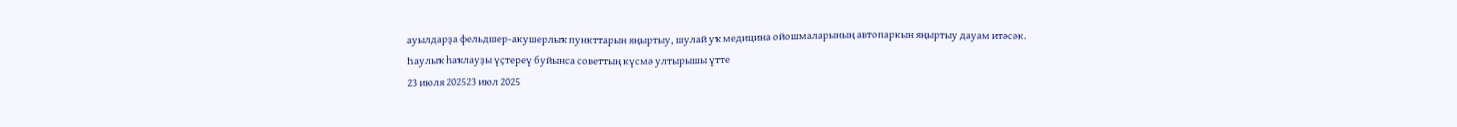ауылдарҙа фельдшер-акушерлыҡ пункттарын яңыртыу, шулай уҡ медицина ойошмаларының автопаркын яңыртыу дауам итәсәк.
Һаулыҡ һаҡлауҙы үҫтереү буйынса советтың күсмә ултырышы үтте
23 июля 202523 июл 2025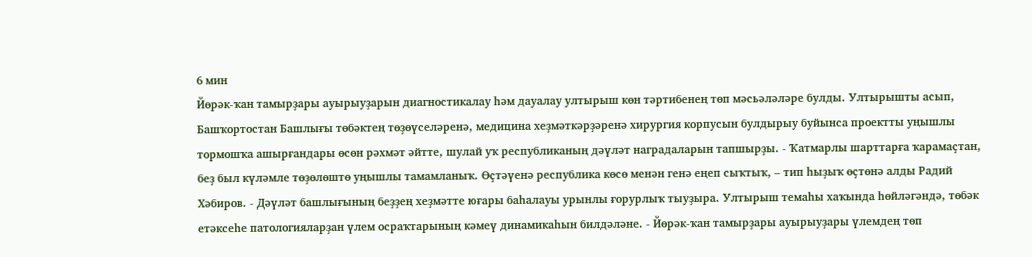6 мин
Йөрәк-ҡан тамырҙары ауырыуҙарын диагностикалау һәм дауалау ултырыш көн тәртибенең төп мәсьәләләре булды. Ултырышты асып, Башҡортостан Башлығы төбәктең төҙөүселәренә, медицина хеҙмәткәрҙәренә хирургия корпусын булдырыу буйынса проектты уңышлы тормошҡа ашырғандары өсөн рәхмәт әйтте, шулай уҡ республиканың дәүләт наградаларын тапшырҙы. - Ҡатмарлы шарттарға ҡарамаҫтан, беҙ был күләмле төҙөлөштө уңышлы тамамланыҡ. Өҫтәүенә республика көсө менән генә еңеп сыҡтыҡ, – тип һыҙыҡ өҫтөнә алды Радий Хәбиров. - Дәүләт башлығының беҙҙең хеҙмәтте юғары баһалауы урынлы ғорурлыҡ тыуҙыра. Ултырыш темаһы хаҡында һөйләгәндә, төбәк етәксеһе патологияларҙан үлем осраҡтарының кәмеү динамикаһын билдәләне. - Йөрәк-ҡан тамырҙары ауырыуҙары үлемдең төп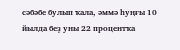сәбәбе булып ҡала, әммә һуңғы 10 йылда беҙ уны 22 процентҡа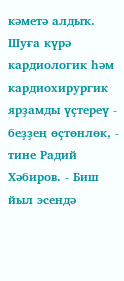кәметә алдыҡ. Шуға күрә кардиологик һәм кардиохирургик ярҙамды үҫтереү - беҙҙең өҫтөнлөк, - тине Радий Хәбиров. - Биш йыл эсендә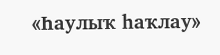«Һаулыҡ һаҡлау»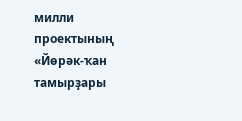милли проектының «Йөрәк-ҡан тамырҙары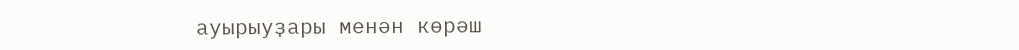ауырыуҙары менән көрәш